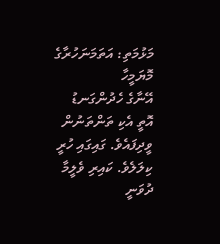މަޅުމަތި: އަތަމަނަހުރާގެ މޮޔަމީހާ
އޭނާގެ ހެދުންގަނޑު އޮތީ އެކި ތަންތަނުން ވީދިފައެވެ. ގައިގައި ހުރީ ކިލަލެވެ. ކައިރި ވެލީމާ ދުވަނީ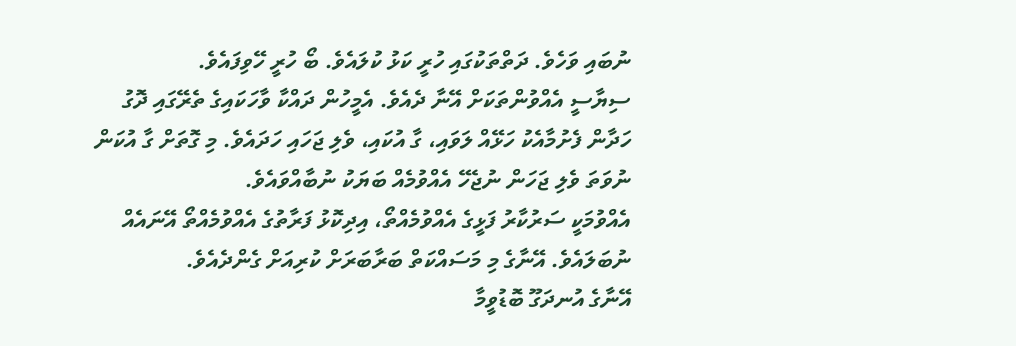ނުބައި ވަހެވެ. ދަތްތަކުގައި ހުރީ ކަޅު ކުލައެވެ. ބޯ ހުރީ ހޭވިފައެވެ.
ސިޔާސީ އެއްވުންތަކަށް އޭނާ ދެއެވެ. އެމީހުން ދައްކާ ވާހަކައިގެ ތެރޭގައި ދޮގު ހަދާން ފެށުމާއެކު ހަޅޭއް ލަވައި، ގާ އުކައި، ވެލި ޖަހައި ހަދައެވެ. މި ގޮތަށް ގާ އުކަން ނުވަތަ ވެލި ޖަހަން ނުޖެހޭ އެއްވުމެއް ބަޔަކު ނުބާއްވައެވެ.
އެއްވުމަކީ ސަރުކާރު ފަޅީގެ އެއްވުމެއްތޯ، އިދިކޮޅު ފަރާތުގެ އެއްވުމެއްތޯ އޭނައެއް ނުބަލައެވެ. އޭނާގެ މި މަސައްކަތް ބަރާބަރަށް ކުރިއަށް ގެންދެއެވެ.
އޭނާގެ އުނދަގޫ ބޮޑުވީމާ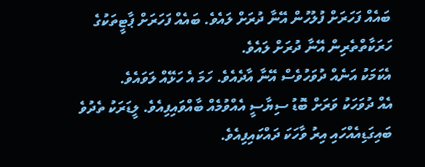ބައެއް ފަހަރަށް ފުލުހުން އޭނާ ދުރަށް ލައެވެ. ބައެއް ފަހަރަށް ޕާޓީތަކުގެ ހަރަކާތްތެރިން އޭނާ ދުރަށް ލައެވެ.
އެކަމަކު އަނެއް ދުވަހުވެސް އޭނާ އާދެއެވެ. ހަމަ އެ ހަޅޭއް ލަވައެވެ.
އެއް ދުވަހަކު ވަރަށް ބޮޑު ސިޔާސީ އެއްވުމެއް ބާއްވައިފިއެވެ. ލީޑަރަކު ތެދުވެ ބައިގަޑިއެއްހައި އިރު ވާހަކަ ދައްކައިފިއެވެ.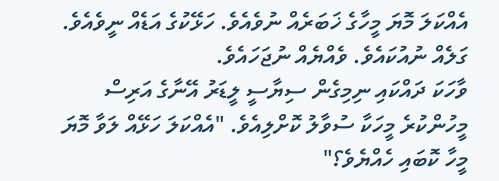އެއްކަލަ މޮޔަ މީހާގެ ޚަބަރެއް ނުވެއެވެ. ހަޅޭކުގެ އަޑެއް ނީވެއެވެ. ގަލެއް ނުއުކައެވެ. ވެއްޔެއް ނުޖަހައެވެ.
ވާހަކަ ދައްކައި ނިމިގެން ސިޔާސީ ލީޑަރު އޭނާގެ އަރިސް މީހުންކުރެ މީހަކާ ސުވާލު ކޮށްލިއެވެ. "އެއްކަލަ ހަޅޭއް ލަވާ މޮޔަ މީހާ ކޮބައި ހެއްޔެވެ؟"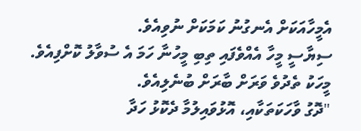އެމީހާއަކަށް އެނގުނު ކަމަކަށް ނުވިއެވެ.
ސިޔާސީ މީހާ އެއްވެފައި ތިބި މީހުނާ ހަމަ އެ ސުވާލު ކޮށްފިއެވެ. މީހަކު ތެދުވެ ވަރަށް ބާރަށް ބުނެލިއެވެ.
"ދޮގު ވާހަކަތަކާއި، އޮޅުވައިލުމާ ދެކޮޅު ހަދާ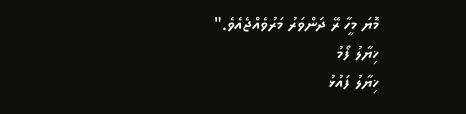މޮޔަ މީހާ ރޭ ދަންވަރު މަރުވެއްޖެއެވެ."
ޚިޔާލު ފޯމު
ޚިޔާލު ފައުޅު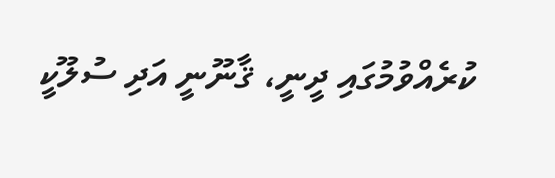ކުރެއްވުމުގައި ދީނީ، ޤާނޫނީ އަދި ސުލޫކީ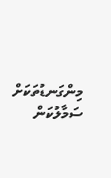މިންގަނޑުތަކަށް ސަމާލުކަން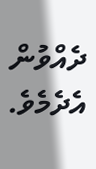ދެއްވުން އެދެމެވެ.